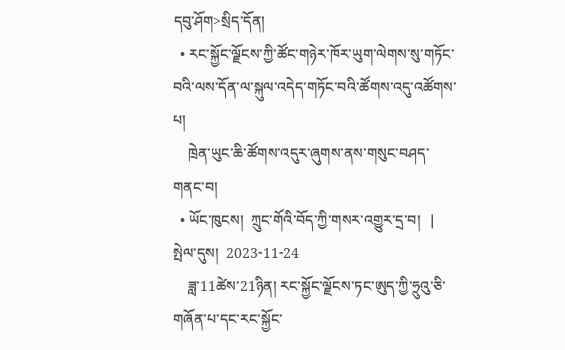དབུ་ཤོག>སྲིད་དོན།
  • རང་སྐྱོང་ལྗོངས་ཀྱི་ཚོང་གཉེར་ཁོར་ཡུག་ལེགས་སུ་གཏོང་བའི་ལས་དོན་ལ་སྐུལ་འདེད་གཏོང་བའི་ཚོགས་འདུ་འཚོགས་པ།
    ཁྲེན་ཡུང་ཆི་ཚོགས་འདུར་ཞུགས་ནས་གསུང་བཤད་གནང་བ།
  • ཡོང་ཁུངས།  ཀྲུང་གོའི་བོད་ཀྱི་གསར་འགྱུར་དྲ་བ།   |     སྤེལ་དུས།  2023-11-24
    ཟླ་11ཚེས་21ཉིན། རང་སྐྱོང་ལྗོངས་ཏང་ཨུད་ཀྱི་ཧྲུའུ་ཅི་གཞོན་པ་དང་རང་སྐྱོང་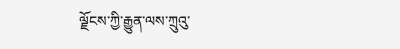ལྗོངས་ཀྱི་རྒྱུན་ལས་ཀྲུའུ་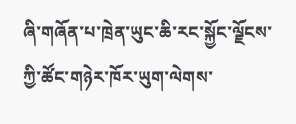ཞི་གཞོན་པ་ཁྲེན་ཡུང་ཆི་རང་སྐྱོང་ལྗོངས་ཀྱི་ཚོང་གཉེར་ཁོར་ཡུག་ལེགས་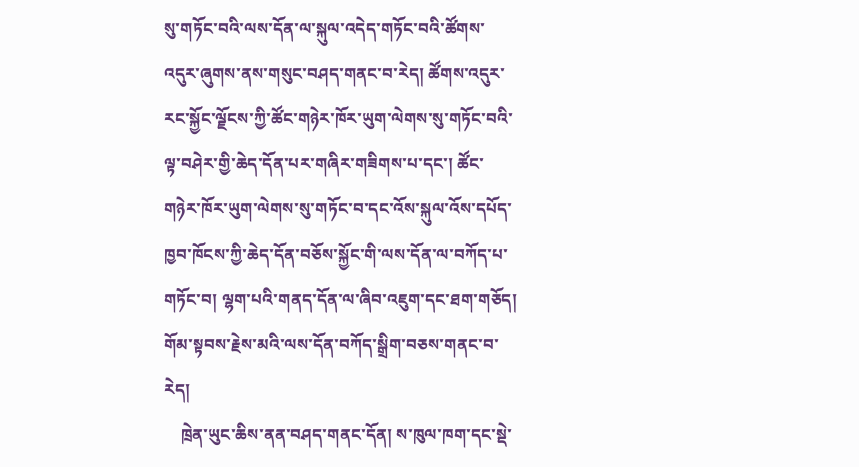སུ་གཏོང་བའི་ལས་དོན་ལ་སྐུལ་འདེད་གཏོང་བའི་ཚོགས་འདུར་ཞུགས་ནས་གསུང་བཤད་གནང་བ་རེད། ཚོགས་འདུར་རང་སྐྱོང་ལྗོངས་ཀྱི་ཚོང་གཉེར་ཁོར་ཡུག་ལེགས་སུ་གཏོང་བའི་ལྟ་བཤེར་གྱི་ཆེད་དོན་པར་གཞིར་གཟིགས་པ་དང་། ཚོང་གཉེར་ཁོར་ཡུག་ལེགས་སུ་གཏོང་བ་དང་འོས་སྐུལ་འོས་དཔོད་ཁྱབ་ཁོངས་ཀྱི་ཆེད་དོན་བཅོས་སྐྱོང་གི་ལས་དོན་ལ་བཀོད་པ་གཏོང་བ། ལྷག་པའི་གནད་དོན་ལ་ཞིབ་འཇུག་དང་ཐག་གཅོད། གོམ་སྟབས་རྗེས་མའི་ལས་དོན་བཀོད་སྒྲིག་བཅས་གནང་བ་རེད།
    ཁྲེན་ཡུང་ཆིས་ནན་བཤད་གནང་དོན། ས་ཁུལ་ཁག་དང་སྡེ་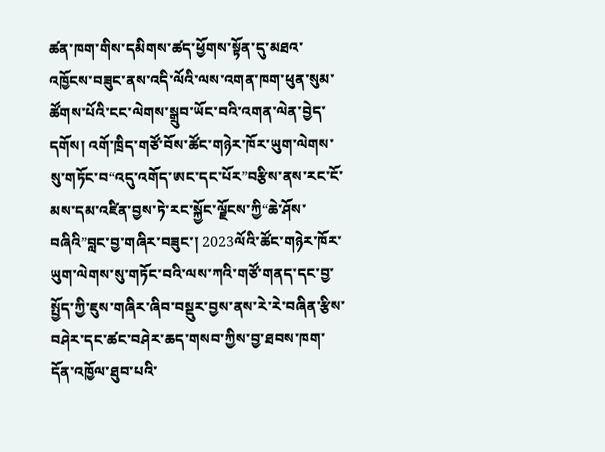ཚན་ཁག་གིས་དམིགས་ཚད་ཕྱོགས་སྟོན་དུ་མཐའ་འཁྱོངས་བཟུང་ནས་འདི་ལོའི་ལས་འགན་ཁག་ཕུན་སུམ་ཚོགས་པོའི་ངང་ལེགས་སྒྲུབ་ཡོང་བའི་འགན་ལེན་བྱེད་དགོས། འགོ་ཁྲིད་གཙོ་བོས་ཚོང་གཉེར་ཁོར་ཡུག་ལེགས་སུ་གཏོང་བ“འདུ་འགོད་ཨང་དང་པོར”བརྩིས་ནས་རང་ངོ་མས་དམ་འཛིན་བྱས་ཏེ་རང་སྐྱོང་ལྗོངས་ཀྱི“ཆེ་ཤོས་བཞིའི”བླང་བྱ་གཞིར་བཟུང་། 2023ལོའི་ཚོང་གཉེར་ཁོར་ཡུག་ལེགས་སུ་གཏོང་བའི་ལས་ཀའི་གཙོ་གནད་དང་བྱ་སྤྱོད་ཀྱི་ཇུས་གཞིར་ཞིབ་བསྡུར་བྱས་ནས་རེ་རེ་བཞིན་རྩིས་བཤེར་དང་ཚང་བཤེར་ཆད་གསབ་ཀྱིས་བྱ་ཐབས་ཁག་དོན་འཁྱོལ་ཐུབ་པའི་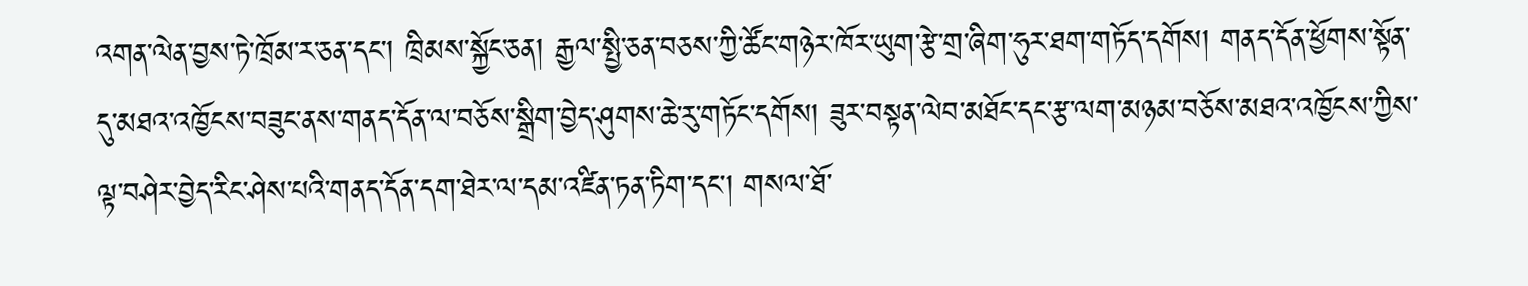འགན་ལེན་བྱས་ཏེ་ཁྲོམ་ར་ཅན་དང་། ཁྲིམས་སྐྱོང་ཅན། རྒྱལ་སྤྱི་ཅན་བཅས་ཀྱི་ཚོང་གཉེར་ཁོར་ཡུག་རྩེ་གྲ་ཞིག་ཧུར་ཐག་གཏོད་དགོས། གནད་དོན་ཕྱོགས་སྟོན་དུ་མཐའ་འཁྱོངས་བཟུང་ནས་གནད་དོན་ལ་བཅོས་སྒྲིག་བྱེད་ཤུགས་ཆེ་རུ་གཏོང་དགོས། ཟུར་བསྟན་ལེབ་མཐོང་དང་རྩ་ལག་མཉམ་བཅོས་མཐའ་འཁྱོངས་ཀྱིས་ལྟ་བཤེར་བྱེད་རིང་ཤེས་པའི་གནད་དོན་དག་ཐེར་ལ་དམ་འཛིན་ཏན་ཏིག་དང་། གསལ་ཐོ་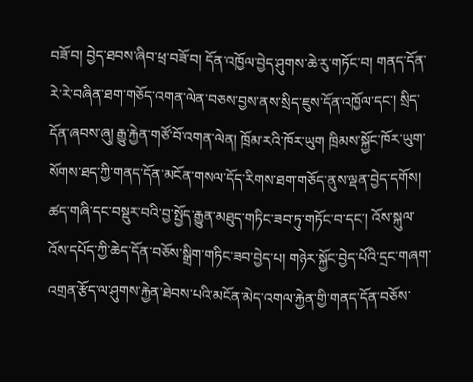བཟོ་བ། བྱེད་ཐབས་ཞིབ་ཕྲ་བཟོ་བ། དོན་འཁྱོལ་བྱེད་ཤུགས་ཆེ་རུ་གཏོང་བ། གནད་དོན་རེ་རེ་བཞིན་ཐག་གཅོད་འགན་ལེན་བཅས་བྱས་ནས་སྲིད་ཇུས་དོན་འཁྱོལ་དང་། སྲིད་དོན་ཞབས་ཞུ། རྒྱུ་རྐྱེན་གཙོ་བོ་འགན་ལེན། ཁྲོམ་རའི་ཁོར་ཡུག ཁྲིམས་སྐྱོང་ཁོར་ཡུག་སོགས་ཐད་ཀྱི་གནད་དོན་མངོན་གསལ་དོད་རིགས་ཐག་གཅོད་ནུས་ལྡན་བྱེད་དགོས། ཚད་གཞི་དང་བསྡུར་བའི་བྱ་སྤྱོད་རྒྱུན་མཐུད་གཏིང་ཟབ་ཏུ་གཏོང་བ་དང་། འོས་སྐུལ་འོས་དཔོད་ཀྱི་ཆེད་དོན་བཅོས་སྒྲིག་གཏིང་ཟབ་བྱེད་པ། གཉེར་སྐྱོང་བྱེད་པོའི་དྲང་གཞག་འགྲན་རྩོད་ལ་ཤུགས་རྐྱེན་ཐེབས་པའི་མངོན་མེད་འགལ་རྐྱེན་གྱི་གནད་དོན་བཅོས་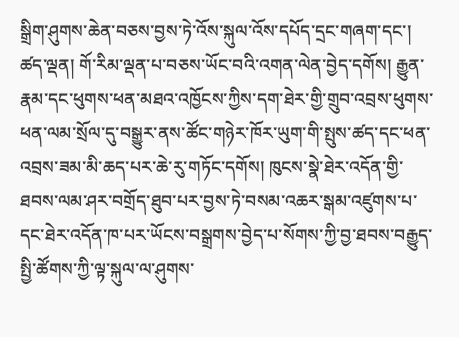སྒྲིག་ཤུགས་ཆེན་བཅས་བྱས་ཏེ་འོས་སྐུལ་འོས་དཔོད་དྲང་གཞག་དང་། ཚད་ལྡན། གོ་རིམ་ལྡན་པ་བཅས་ཡོང་བའི་འགན་ལེན་བྱེད་དགོས། རྒྱུན་རྣམ་དང་ཕུགས་ཕན་མཐའ་འཁྱོངས་ཀྱིས་དག་ཐེར་གྱི་གྲུབ་འབྲས་ཕུགས་ཕན་ལམ་སྲོལ་དུ་བསྒྱུར་ནས་ཚོང་གཉེར་ཁོར་ཡུག་གི་སྤུས་ཚད་དང་ཕན་འབྲས་ཟམ་མི་ཆད་པར་ཆེ་རུ་གཏོང་དགོས། ཁུངས་སྣེ་ཐེར་འདོན་གྱི་ཐབས་ལམ་ཤར་བགྲོད་ཐུབ་པར་བྱས་ཏེ་བསམ་འཆར་སྒམ་འཛུགས་པ་དང་ཐེར་འདོན་ཁ་པར་ཡོངས་བསྒྲགས་བྱེད་པ་སོགས་ཀྱི་བྱ་ཐབས་བརྒྱུད་སྤྱི་ཚོགས་ཀྱི་ལྟ་སྐུལ་ལ་ཤུགས་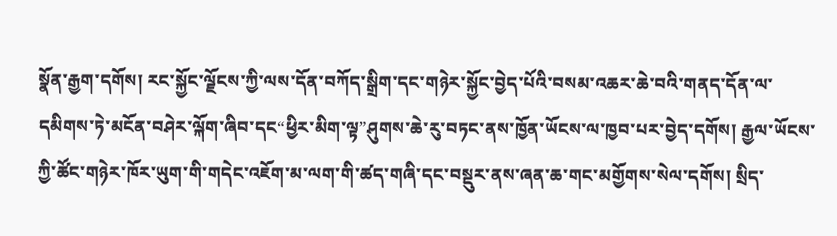སྣོན་རྒྱག་དགོས། རང་སྐྱོང་ལྗོངས་ཀྱི་ལས་དོན་བཀོད་སྒྲིག་དང་གཉེར་སྐྱོང་བྱེད་པོའི་བསམ་འཆར་ཆེ་བའི་གནད་དོན་ལ་དམིགས་ཏེ་མངོན་བཤེར་ལྐོག་ཞིབ་དང“ཕྱིར་མིག་ལྟ”ཤུགས་ཆེ་རུ་བཏང་ནས་ཁྱོན་ཡོངས་ལ་ཁྱབ་པར་བྱེད་དགོས། རྒྱལ་ཡོངས་ཀྱི་ཚོང་གཉེར་ཁོར་ཡུག་གི་གདེང་འཇོག་མ་ལག་གི་ཚད་གཞི་དང་བསྡུར་ནས་ཞན་ཆ་གང་མགྱོགས་སེལ་དགོས། སྲིད་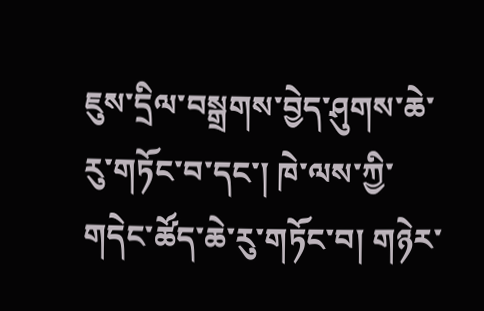ཇུས་དྲིལ་བསྒྲགས་བྱེད་ཤུགས་ཆེ་རུ་གཏོང་བ་དང་། ཁེ་ལས་ཀྱི་གདེང་ཚོད་ཆེ་རུ་གཏོང་བ། གཉེར་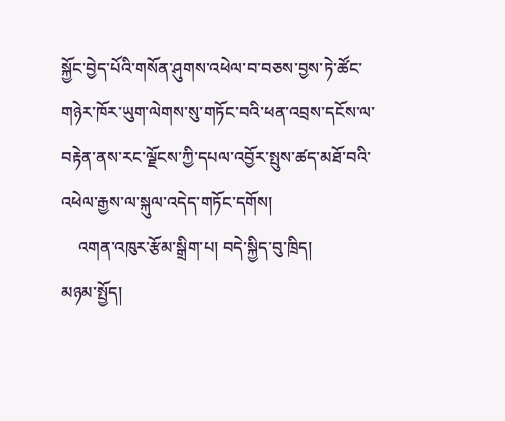སྐྱོང་བྱེད་པོའི་གསོན་ཤུགས་འཕེལ་བ་བཅས་བྱས་ཏེ་ཚོང་གཉེར་ཁོར་ཡུག་ལེགས་སུ་གཏོང་བའི་ཕན་འབྲས་དངོས་ལ་བརྟེན་ནས་རང་ལྗོངས་ཀྱི་དཔལ་འབྱོར་སྤུས་ཚད་མཐོ་བའི་འཕེལ་རྒྱས་ལ་སྐུལ་འདེད་གཏོང་དགོས།
    འགན་འཁུར་རྩོམ་སྒྲིག་པ། བདེ་སྐྱིད་བུ་ཁྲིད།
མཉམ་སྤྱོད།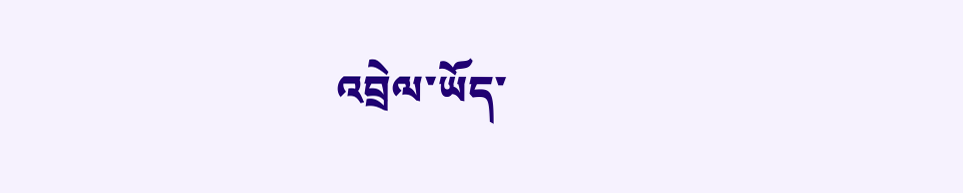འབྲེལ་ཡོད་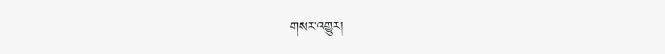གསར་འགྱུར།